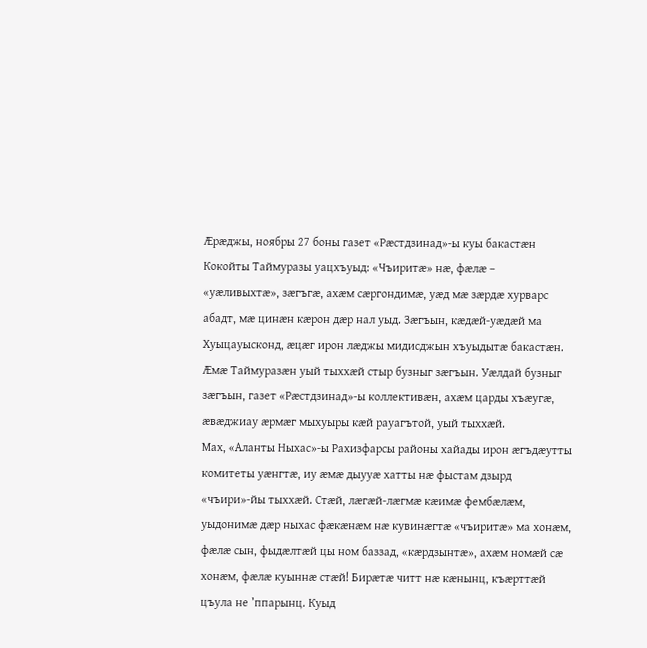Æрæджы, ноябры 27 боны газет «Рæстдзинад»-ы куы бакастæн Кокойты Таймуразы уацхъуыд: «Чъиритæ» нæ, фæлæ – «уæливыхтæ», зæгъгæ, ахæм сæргондимæ, уæд мæ зæрдæ хурварс абадт, мæ цинæн кæрон дæр нал уыд. Зæгъын, кæдæй-уæдæй ма Хуыцауысконд, æцæг ирон лæджы мидисджын хъуыдытæ бакастæн. Æмæ Таймуразæн уый тыххæй стыр бузныг зæгъын. Уæлдай бузныг зæгъын, газет «Рæстдзинад»-ы коллективæн, ахæм царды хъæугæ, æвæджиау æрмæг мыхуыры кæй рауагътой, уый тыххæй.
Мах, «Аланты Ныхас»-ы Рахизфарсы районы хайады ирон æгъдæутты комитеты уæнгтæ, иу æмæ дыууæ хатты нæ фыстам дзырд «чъири»-йы тыххæй. Стæй, лæгæй-лæгмæ кæимæ фембæлæм, уыдонимæ дæр ныхас фæкæнæм нæ кувинæгтæ «чъиритæ» ма хонæм, фæлæ сын, фыдæлтæй цы ном баззад, «кæрдзынтæ», ахæм номæй сæ хонæм, фæлæ куыннæ стæй! Бирæтæ читт нæ кæнынц, къæрттæй цъула не ’ппарынц. Куыд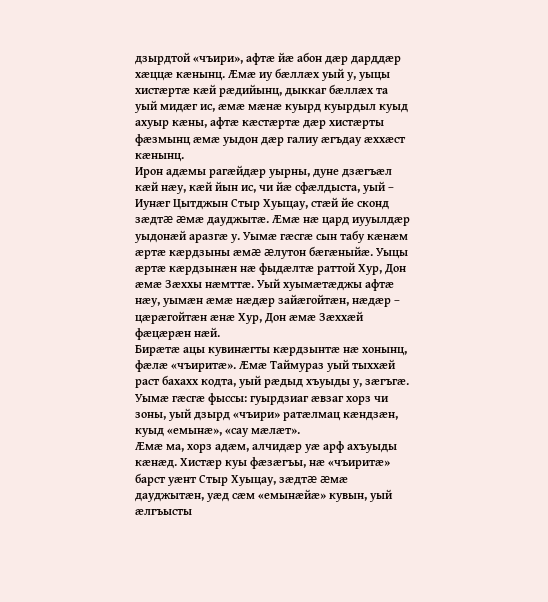дзырдтой «чъири», афтæ йæ абон дæр дарддæр хæццæ кæнынц. Æмæ иу бæллæх уый у, уыцы хистæртæ кæй рæдийынц, дыккаг бæллæх та уый мидæг ис, æмæ мæнæ куырд куырдыл куыд ахуыр кæны, афтæ кæстæртæ дæр хистæрты фæзмынц æмæ уыдон дæр галиу æгъдау æххæст кæнынц.
Ирон адæмы рагæйдæр уырны, дуне дзæгъæл кæй нæу, кæй йын ис, чи йæ сфæлдыста, уый – Иунæг Цытджын Стыр Хуыцау, стæй йе сконд зæдтæ æмæ дауджытæ. Æмæ нæ цард иууылдæр уыдонæй аразгæ у. Уымæ гæсгæ сын табу кæнæм æртæ кæрдзыны æмæ æлутон бæгæныйæ. Уыцы æртæ кæрдзынæн нæ фыдæлтæ раттой Хур, Дон æмæ Зæххы нæмттæ. Уый хуымæтæджы афтæ нæу, уымæн æмæ нæдæр зайæгойтæн, нæдæр – цæрæгойтæн æнæ Хур, Дон æмæ Зæххæй фæцæрæн нæй.
Бирæтæ ацы кувинæгты кæрдзынтæ нæ хонынц, фæлæ «чъиритæ». Æмæ Таймураз уый тыххæй раст бахахх кодта, уый рæдыд хъуыды у, зæгъгæ. Уымæ гæсгæ фыссы: гуырдзиаг æвзаг хорз чи зоны, уый дзырд «чъири» ратæлмац кæндзæн, куыд «емынæ», «сау мæлæт».
Æмæ ма, хорз адæм, алчидæр уæ арф ахъуыды кæнæд. Хистæр куы фæзæгъы, нæ «чъиритæ» барст уæнт Стыр Хуыцау, зæдтæ æмæ дауджытæн, уæд сæм «емынæйæ» кувын, уый æлгъысты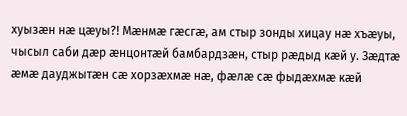хуызæн нæ цæуы?! Мæнмæ гæсгæ, ам стыр зонды хицау нæ хъæуы, чысыл саби дæр æнцонтæй бамбардзæн, стыр рæдыд кæй у. Зæдтæ æмæ дауджытæн сæ хорзæхмæ нæ, фæлæ сæ фыдæхмæ кæй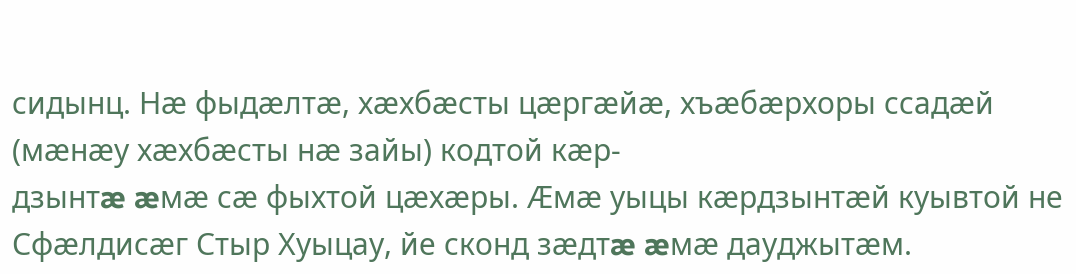сидынц. Нæ фыдæлтæ, хæхбæсты цæргæйæ, хъæбæрхоры ссадæй (мæнæу хæхбæсты нæ зайы) кодтой кæр-
дзынтæ æмæ сæ фыхтой цæхæры. Æмæ уыцы кæрдзынтæй куывтой не Сфæлдисæг Стыр Хуыцау, йе сконд зæдтæ æмæ дауджытæм.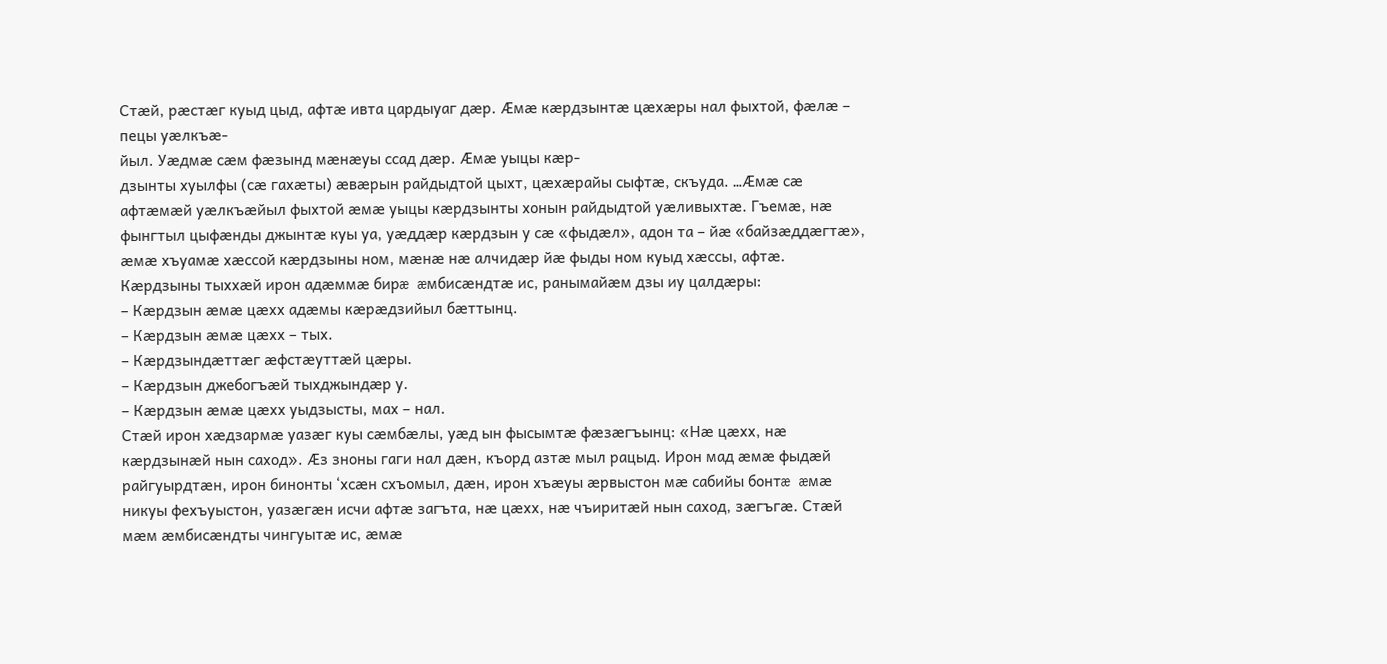Стæй, рæстæг куыд цыд, афтæ ивта цардыуаг дæр. Æмæ кæрдзынтæ цæхæры нал фыхтой, фæлæ – пецы уæлкъæ-
йыл. Уæдмæ сæм фæзынд мæнæуы ссад дæр. Æмæ уыцы кæр-
дзынты хуылфы (сæ гахæты) æвæрын райдыдтой цыхт, цæхæрайы сыфтæ, скъуда. …Æмæ сæ афтæмæй уæлкъæйыл фыхтой æмæ уыцы кæрдзынты хонын райдыдтой уæливыхтæ. Гъемæ, нæ фынгтыл цыфæнды джынтæ куы уа, уæддæр кæрдзын у сæ «фыдæл», адон та – йæ «байзæддæгтæ», æмæ хъуамæ хæссой кæрдзыны ном, мæнæ нæ алчидæр йæ фыды ном куыд хæссы, афтæ.
Кæрдзыны тыххæй ирон адæммæ бирæ æмбисæндтæ ис, ранымайæм дзы иу цалдæры:
– Кæрдзын æмæ цæхх адæмы кæрæдзийыл бæттынц.
– Кæрдзын æмæ цæхх – тых.
– Кæрдзындæттæг æфстæуттæй цæры.
– Кæрдзын джебогъæй тыхджындæр у.
– Кæрдзын æмæ цæхх уыдзысты, мах – нал.
Стæй ирон хæдзармæ уазæг куы сæмбæлы, уæд ын фысымтæ фæзæгъынц: «Нæ цæхх, нæ кæрдзынæй нын саход». Æз зноны гаги нал дæн, къорд азтæ мыл рацыд. Ирон мад æмæ фыдæй райгуырдтæн, ирон бинонты ‘хсæн схъомыл, дæн, ирон хъæуы æрвыстон мæ сабийы бонтæ æмæ никуы фехъуыстон, уазæгæн исчи афтæ загъта, нæ цæхх, нæ чъиритæй нын саход, зæгъгæ. Стæй мæм æмбисæндты чингуытæ ис, æмæ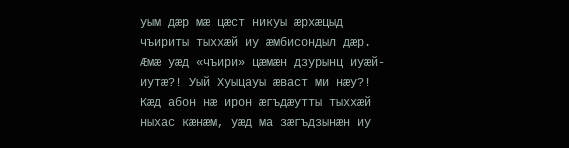уым дæр мæ цæст никуы æрхæцыд чъириты тыххæй иу æмбисондыл дæр. Æмæ уæд «чъири» цæмæн дзурынц иуæй-иутæ?! Уый Хуыцауы æваст ми нæу?! Кæд абон нæ ирон æгъдæутты тыххæй ныхас кæнæм, уæд ма зæгъдзынæн иу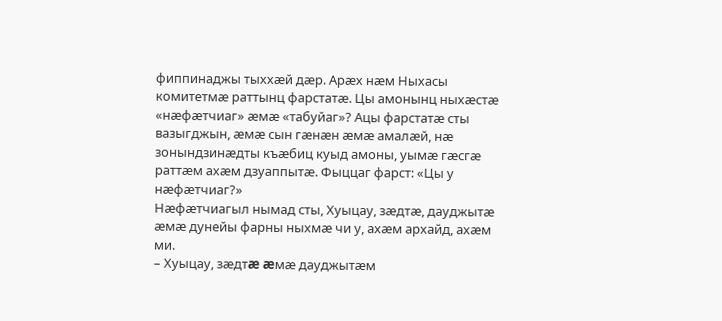фиппинаджы тыххæй дæр. Арæх нæм Ныхасы комитетмæ раттынц фарстатæ. Цы амонынц ныхæстæ «нæфæтчиаг» æмæ «табуйаг»? Ацы фарстатæ сты вазыгджын, æмæ сын гæнæн æмæ амалæй, нæ зонындзинæдты къæбиц куыд амоны, уымæ гæсгæ раттæм ахæм дзуаппытæ. Фыццаг фарст: «Цы у нæфæтчиаг?»
Нæфæтчиагыл нымад сты, Хуыцау, зæдтæ, дауджытæ æмæ дунейы фарны ныхмæ чи у, ахæм архайд, ахæм ми.
– Хуыцау, зæдтæ æмæ дауджытæм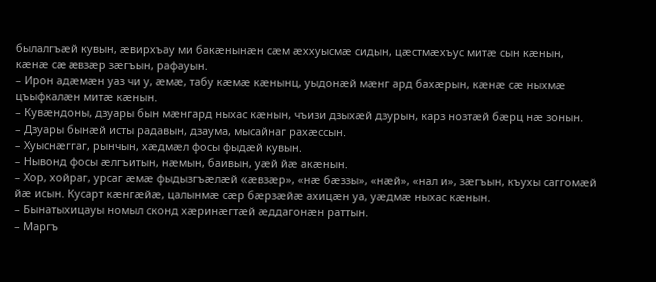былалгъæй кувын, æвирхъау ми бакæнынæн сæм æххуысмæ сидын, цæстмæхъус митæ сын кæнын, кæнæ сæ æвзæр зæгъын, рафауын.
– Ирон адæмæн уаз чи у, æмæ, табу кæмæ кæнынц, уыдонæй мæнг ард бахæрын, кæнæ сæ ныхмæ цъыфкалæн митæ кæнын.
– Кувæндоны, дзуары бын мæнгард ныхас кæнын, чъизи дзыхæй дзурын, карз нозтæй бæрц нæ зонын.
– Дзуары бынæй исты радавын, дзаума, мысайнаг рахæссын.
– Хуыснæггаг, рынчын, хæдмæл фосы фыдæй кувын.
– Нывонд фосы æлгъитын, нæмын, баивын, уæй йæ акæнын.
– Хор, хойраг, урсаг æмæ фыдызгъæлæй «æвзæр», «нæ бæззы», «нæй», «нал и», зæгъын, къухы саггомæй йæ исын. Кусарт кæнгæйæ, цалынмæ сæр бæрзæйæ ахицæн уа, уæдмæ ныхас кæнын.
– Бынатыхицауы номыл сконд хæринæгтæй æддагонæн раттын.
– Маргъ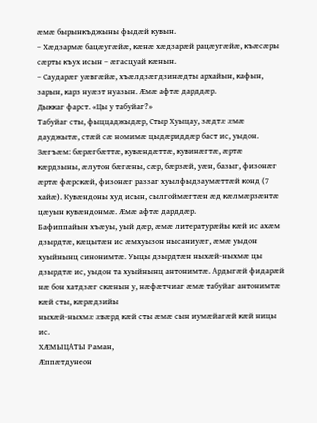æмæ бырынкъджыны фыдæй кувын.
– Хæдзармæ бацæугæйæ, кæнæ хæдзарæй рацæугæйæ, къæсæры сæрты къух исын – æгасцуай кæнын.
– Саударæг уæвгæйæ, хъæлдзæгдзинæдты архайын, кафын, зарын, карз нуæзт нуазын. Æмæ афтæ дарддæр.
Дыккаг фарст. «Цы у табуйаг?»
Табуйаг сты, фыццаджыдæр, Стыр Хуыцау, зæдтæ æмæ дауджытæ, стæй сæ номимæ цыдæриддæр баст ис, уыдон. Зæгъæм: бæрæгбæттæ, кувæндæттæ, кувинæгтæ, æртæ кæрдзыны, æлутон бæгæны, сæр, бæрзæй, уæн, базыг, физонæг æртæ фæрскæй, физонæг раззаг хуылфыдзаумæттæй конд (7 хайæ). Кувæндоны худ исын, сылгоймæгтæн æд кæлмæрзæнтæ цæуын кувæндонмæ. Æмæ афтæ дарддæр.
Бафиппайын хъæуы, уый дæр, æмæ литературæйы кæй ис ахæм дзырдтæ, кæцытæн ис æмхуызон нысаниуæг, æмæ уыдон хуыйнынц синонимтæ. Уыцы дзырдтæн ныхæй-ныхмæ цы дзырдтæ ис, уыдон та хуыйнынц антонимтæ. Ардыгæй фидарæй нæ бон хатдзæг скæнын у, нæфæтчиаг æмæ табуйаг антонимтæ кæй сты, кæрæдзийы
ныхæй-ныхмæ æвæрд кæй сты æмæ сын иумæйагæй кæй ницы ис.
ХÆМЫЦАТЫ Раман,
Æппæтдунеон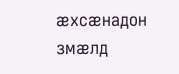æхсæнадон змæлд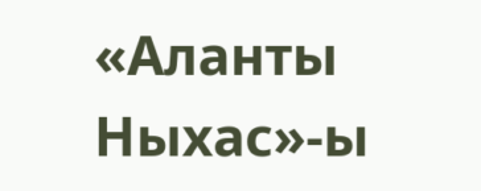«Аланты Ныхас»-ы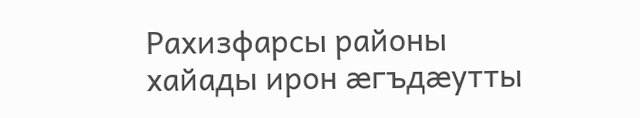Рахизфарсы районы хайады ирон æгъдæутты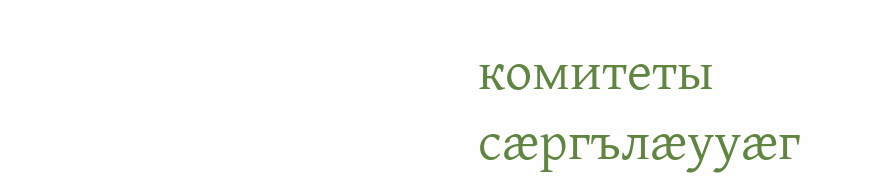комитеты
сæргълæууæг